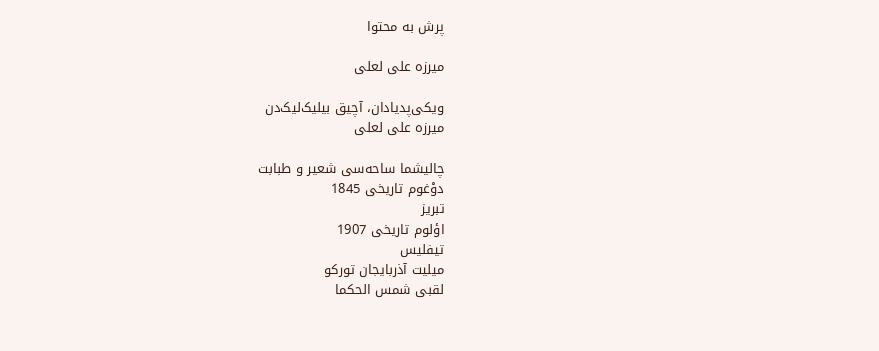پرش به محتوا

میرزه علی لعلی

ویکی‌پدیادان، آچیق بیلیک‌لیک‌دن
میرزه علی لعلی

چالیشما ساحه‌سی شعیر و طبابت
دوْغوم تاریخی 1845
تبریز
اؤلوم تاریخی 1907
تیفلیس
میلیت آذربایجان تورکو
لقبی شمس الحکما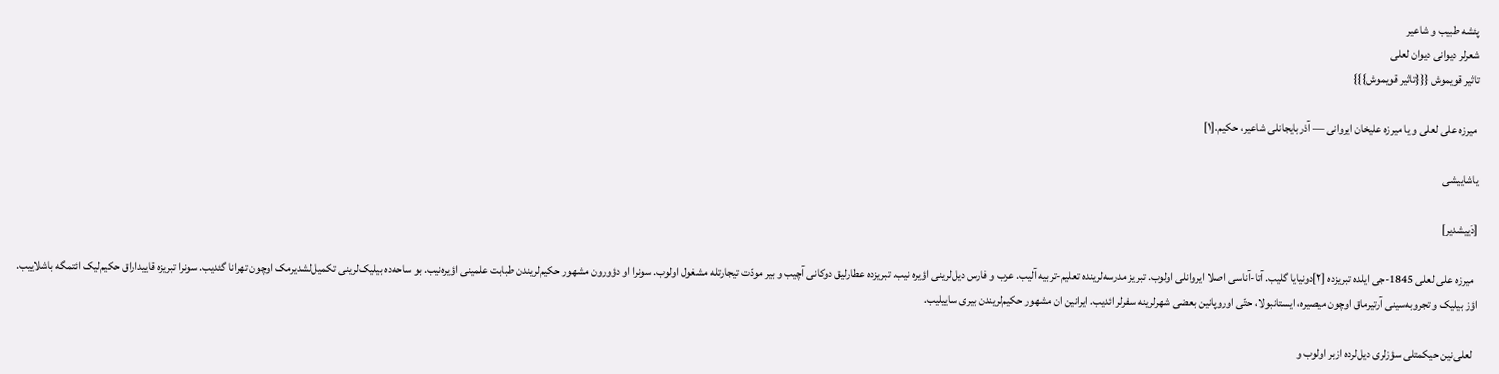پئشه طبیب و شاعیر
شعرلر دیوانی دیوان لعلی
تاثیر قویموش {{{تاثیر قویموش}}}

 میرزه علی لعلی و یا میرزه علیخان ایروانی — آذربایجانلی شاعیر، حکیم.[۱]

یاشاییشی

[دَییشدیر]

  میرزه علی لعلی 1845-جی ایلده تبریزده [۲]دونیایا گلیب. آتا-آناسی اصلا ایروانلی اولوب. تبریز مدرسه‌لرینده تعلیم-تربیه آلیب. عرب و فارس دیل‌لرینی اؤیره نیب. تبریزده عطارلیق دوکانی آچیب و بیر مودّت تیجارتله مشغول اولوب. سونرا او دؤورون مشهور حکیم‌لریندن طبابت علمینی اؤیره‌نیب. بو ساحه‌ده بیلیک‌لرینی تکمیل‌لشدیرمک اوچون تهرانا گئدیب. سونرا تبریزه قاییداراق حکیم‌لیک ائتمگه باشلاییب. اؤز بیلیک و تجروبه‌سینی آرتیرماق اوچون میصیره، ایستانبولا، حتّی اوروپانین بعضی شهرلرینه سفرلر ائدیب. ایرانین ان مشهور حکیم‌لریندن بیری ساییلیب.

  لعلی‌نین حیکمتلی سؤزلری دیل‌لرده ازبر اولوب و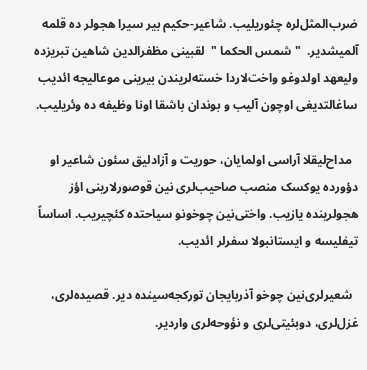ضرب‌المثل‌لره چئوریلیب. شاعیر-حکیم بیر سیرا هجولر ده قلمه آلمیشدیر.  " شمس الحکما "  لقبینی مظفرالدین شاهین تبریزده ولیعهد اولدوغو واخت‌لاردا خسته‌لریندن بیرینی موعالیجه ائدیب ساغالتدیغی اوچون آلیب و بوندان باشقا اونا وظیفه ‌ده وئریلیب.

  مداح‌لیقلا آراسی اولمایان، حوریت و آزادلیق سئون شاعیر او دؤورده یوکسک منصب صاحیب‌لری نین قوصورلارینی اؤز هجولرینده یازیب. واختی‌نین چوخونو سیاحتده کئچیریب. اساساً تیفلیسه و ایستانبولا سفرلر ائدیب.

  شعیرلری‌نین چوخو آذربایجان تورکجه‌سینده دیر. قصیده‌لری، غزل‌لری، دوبئیتی‌لری و نؤوحه‌لری واردیر.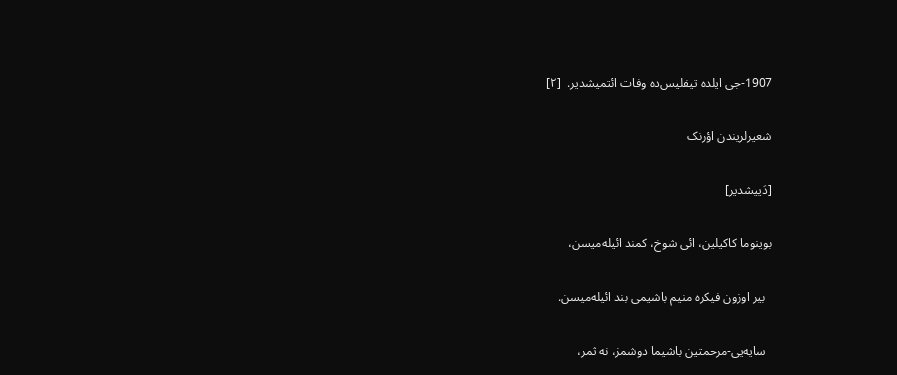1907-جی ایلده تیفلیس‌ده وفات ائتمیشدیر.  [۲]

شعیرلریندن اؤرنک

[دَییشدیر]

بوینوما کاکیلین، ائی شوخ، کمند ائیله‌میسن،

  بیر اوزون فیکره منیم باشیمی بند ائیله‌میسن.

  سایه‌یی-مرحمتین باشیما دوشمز، نه ثمر،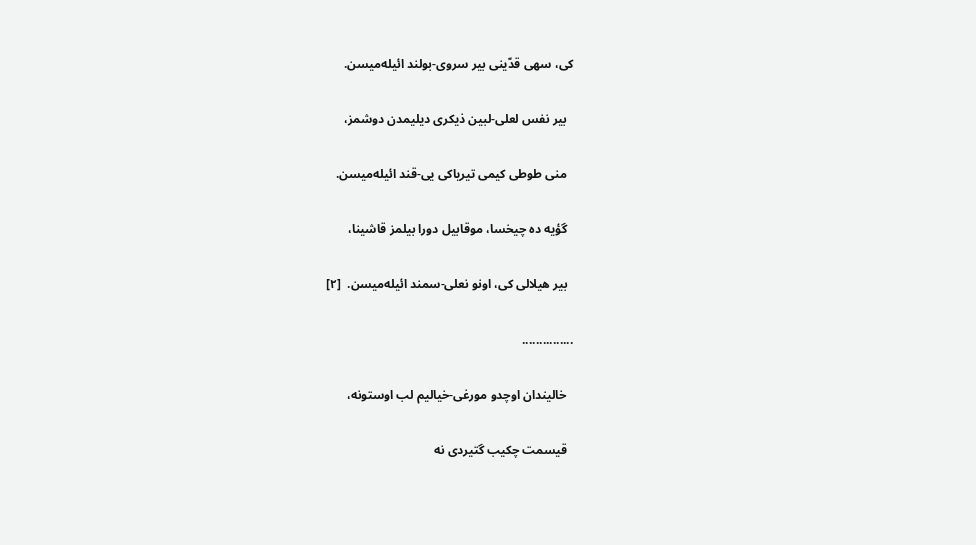کی، سهی قدّینی بیر سروی-بولند ائیله‌میسن.

  بیر نفس لعلی-لبین ذیکری دیلیمدن دوشمز،

  منی طوطی کیمی تیریاکی یی-قند ائیله‌میسن.

  گؤیه ده چیخسا، موقابیل دورا بیلمز قاشینا،

  بیر هیلالی کی، اونو نعلی-سمند ائیله‌میسن.  [۲]

...............

  خالیندان اوچدو مورغی-خیالیم لب اوستونه،

  قیسمت چکیب گتیردی نه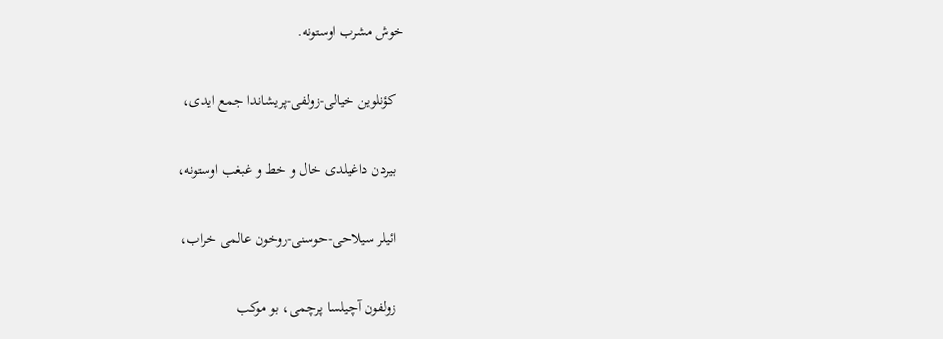خوش مشرب اوستونه.

  کؤنلوین خیالی-زولفی-پریشاندا جمع ایدی،

  بیردن داغیلدی خال و خط و غبغب اوستونه،

  ائیلر سیلاحی-حوسنی-روخون عالمی خراب،

  زولفون آچیلسا پرچمی، بو موکب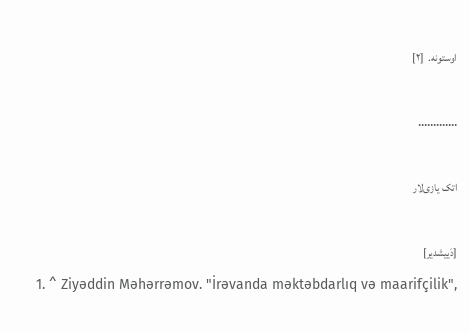اوستونه.  [۲]

.............

اتک یازی‌لار

[دَییشدیر]
  1. ^ Ziyəddin Məhərrəmov. "İrəvanda məktəbdarlıq və maarifçilik",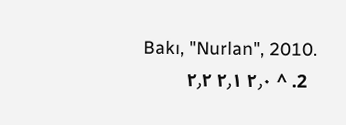Bakı, "Nurlan", 2010.
  2. ^ ۲٫۰ ۲٫۱ ۲٫۲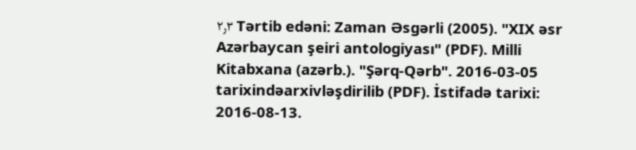۲٫۳ Tərtib edəni: Zaman Əsgərli (2005). "XIX əsr Azərbaycan şeiri antologiyası" (PDF). Milli Kitabxana (azərb.). "Şərq-Qərb". 2016-03-05 tarixindəarxivləşdirilib (PDF). İstifadə tarixi: 2016-08-13.